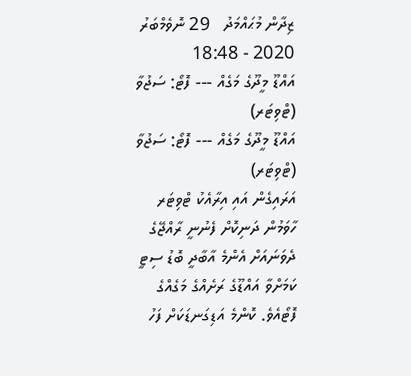ޒިދާން މުޙައްމަދު   29 ނޮވެމްބަރު 2020 - 18:48
އައްޑޫ މީދޫގެ މަގެއް --- ފޮޓޯ: ސަޖުވާ (ޓްވިޓަރ)
އައްޑޫ މީދޫގެ މަގެއް --- ފޮޓޯ: ސަޖުވާ (ޓްވިޓަރ)
އަރައިގެން އައި އިރާއެކު ޓްވިޓަރ ހާވަމުން ދަނިކޮށް ފެނުނީ ރާއްޖޭގެ ދެވަނައަށް އެންމެ އާބާދީ ބޮޑު ސިޓީ ކަމަށްވާ އައްޑޫގެ ރަށެއްގެ މަގެއްގެ ފޮޓޯއެވެ. ކޮންމެ އަޑިގަނޑަކަށް ފަހު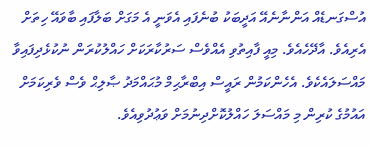އުސްގަނޑެއް އަންނާނެއޭ އަދީބަކު ބުނެފައި އެވަނީ އެ މަގަށް ބަލާފައި ބާވައޭ ހިތަށް އެރިއެވެ. އާދޭހެއެވެ. މިއީ ފާއިތުވި އެއްވެސް ސަރުކާރަކަށް ހައްލުކުރަން ނުކުޅެދިފައިވާ މައްސަލައެކެވެ. އެހެންކަމުން ރައީސް އިބްރާޙިމް މުޙައްމަދު ޞާލިޙް ވެސް ވެރިކަމަށް އައުމުގެ ކުރިން މި މައްސަލަ ހައްލުކޮށްދިނުމަށް ވަޢުދުވިއެވެ.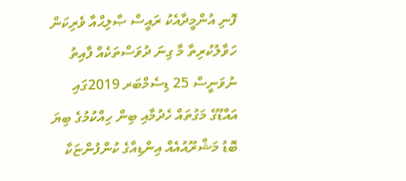ފޮނި އުންމީދާއެކު ރައީސް ޞާލިޙްއާ ވެރިކަން ހަވާލުކުރިތާ މާ ގިނަ ދުވަސްތަކެއް ފާއިތު ނުވަނީސް 25 ޑިސެމްބަރ 2019ގައި އައްޑޫގެ މަގުތައް ހެދުމާއި ބިން ހިއްކުމުގެ ބިޔަ ބޮޑު މަޝްރޫއުއެއް އިންޑިއާގެ ކުންފުންޏަކާ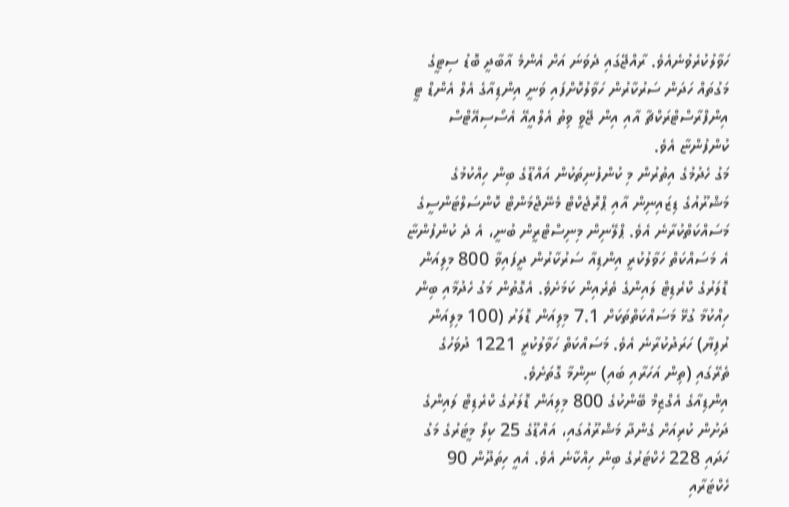ހަވާލުކުރެވުނެއެވެ. ރާއްޖޭގައި ދެވަނަ އަށް އެންމެ އާބާދީ ބޮޑު ސިޓީގެ މަގުތައް ހަދަން ސަރުކާރުން ހަވާލުކޮށްފައި ވަނީ އިންޑިއާގެ އެލް އެންޑް ޓީ އިންފްރާސްޓްރަކްޗާ އާއި އިން ޖޭވީ ވިތު އެލްއީއޭ އެސޯސިއޭޓްސް ކުންފުންޏާ އެވެ.
މަގު ހެދުމުގެ އިތުރުން މި ކުންފުނިތަކުން އައްޑޫގެ ބިން ހިއްކުމުގެ މަޝްރޫއުގެ ޑިޒައިނިން އާއި ޕްރޮޖެކްޓް މެނޭޖްމަންޓް ކޮންސަލްޓަންސީގެ މަސައްކަތްކުރާނެ އެވެ. ޕްލޭނިން މިނިސްޓްރީން ބުނީ، އެ ދެ ކުންފުންޏާ އެ މަސައްކަތް ހަވާލުކުރީ އިންޑިއާ ސަރުކާރުން ދީފައިވާ 800 މިލިއަން ޑޮލަރުގެ ކްރެޑިޓް ލައިންގެ ތެރެއިން ކަމަށެވެ. އެގޮތުން މަގު ހެދުމާއި ބިން ހިއްކުމާ ގުޅޭ މަސައްކަތްތަކަށް 7.1 މިލިއަން ޑޮލަރު (100 މިލިއަން ރުފިޔާ) ހަރަދުކުރާނެ އެވެ. މަސައްކަތް ހަވާލުކުރީ 1221 ދުވަހުގެ ތެރޭގައި (ތިން އަހަރާއި ބައި) ނިންމާ ގޮތަށެވެ.
އިންޑިއާގެ އެގްޒިމް ބޭންކުގެ 800 މިލިއަން ޑޮލަރުގެ ކްރެޑިޓް ލައިންގެ ދަށުން ކުރިއަށް ގެންދާ މަޝްރޫއުގައި، އައްޑޫގެ 25 ކިލޯ މީޓަރުގެ މަގު ހަދައި 228 ހެކްޓަރުގެ ބިން ހިއްކާނެ އެވެ. އެއީ ހިތަދޫން 90 ހެކްޓަރާއި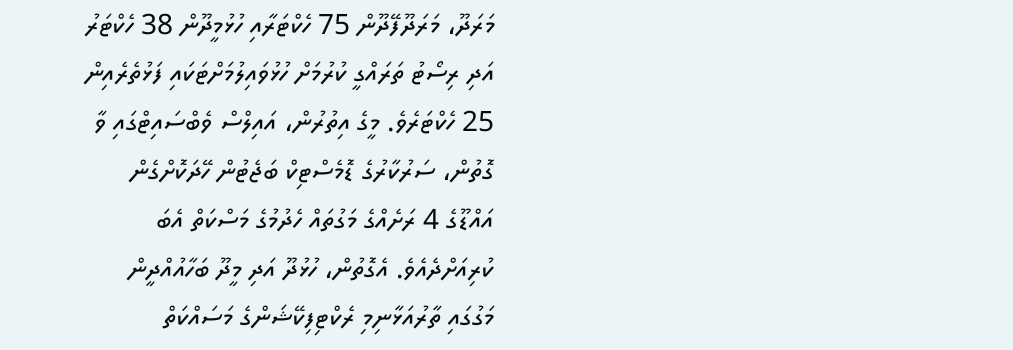މަރަދޫ، މަރަދޫފޭދޫން 75 ހެކްޓަރާއި ހުޅުމީދޫން 38 ހެކްޓަރު އަދި ރިސޯޓު ތަރައްގީ ކުރުމަށް ހުޅުވައިލުމަށްޓަކައި ފަޅުތެރެއިން 25 ހެކްޓަރެވެ. މީގެ އިތުރުން، އައިލްސް ވެބްސައިޓްގައި ވާ ގޮތުން، ސަރުކާރުގެ ޑޮމެސްޓިކް ބަޖެޓުން ހޭދަކޮށްގެން އައްޑޫގެ 4 ރަށެއްގެ މަގުތައް ހެދުމުގެ މަސްކަތް އެބަ ކުރިއަށްދެއެވެ. އެގޮތުން، ހުޅުދޫ އަދި މީދޫ ބަހާއުއްދީން މަގުގައި ތާރުއަޅާނިމި ރެކްޓިފިކޭޝަންގެ މަސައްކަތް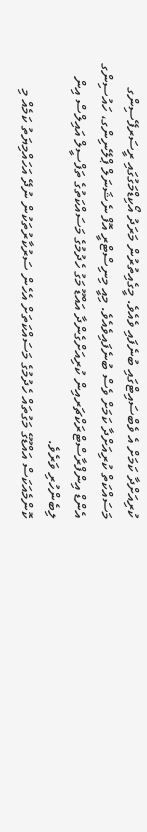ކުރިއަށްދާ ކަމަށް އެ ވެބްސައިޓްގައި ބުނެފައި ވެއެވެ. މީގެއިތުރުން މަރަދު އޯކިޑްމަގުގައި ރީސަރފޭސިންގ މަސައްކަތް ކުރިއަށްދާ ކަމަށް ވެސް ބުނެފައިވެއެވެ. މިއީ މިނިސްޓްރީ އޮފް ނެޝަނަލް ޕްލޭނިންގ، ހައުސިންގ އެންޑް އިންފްރާސްޓްރަކްޗަރއިން ކުރިއަށްގެންދާ އައްޑޫ މަގު ހެދުމުގެ މަސައްކަތުގެ ތަފްސީލް އައިލްސް އިން ލިބެންހުރި ވަރެވެ.
ކޮންމެއަކަސް އައްޑޫގެ މަގުތައް ހެދުމުގެ މަސައްކަތަށް އެހެން ސަރުކާރުތަކުން ނުދޭ އަހައްމިޔަތު ކަމެއް މި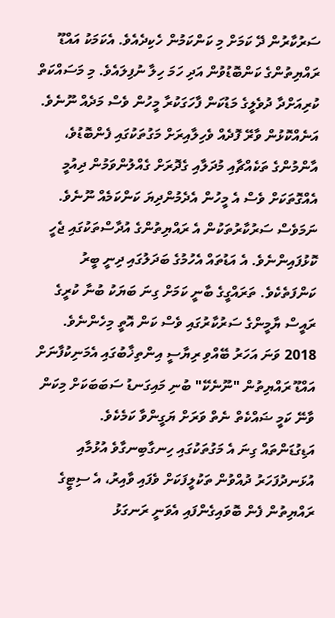ސަރުކާރުން ދޭ ކަމަށް މި ކަންކަމުން ހެކިދެއެވެ. އެކަމަކު އައްޑޫ ރައްޔިތުންގެ ކަންބޮޑުވުން އަދި ހަމަ ހިލާ ނުފިލައެވެ. މި މަސައްކަތް ކުރިއަށްދާ ދުވެލީގެ މަޑުކަން ފާހަގަކުރާ މީހުން ވެސް މަދެއް ނޫނެވެ. އަނެއްކޮޅުން ވާރޭ ފޮދެއް ވެހިލާއިރަށް މަގުތަކުގައި ފެންބޮޑުވެ، އާންމުންގެ ތަކެއްޗާއި މުދަލާއި ގެދޮރަށް ގެއްލުންވަމުން ދިއުމީ އެއްގޮތަކަށް ވެސް އެ މީހުން އެދެމުންދިޔަ ކަންކަމެއް ނޫނެވެ. ނަމަވެސް ސަރުކާރުތަކުން އެ ރައްޔިތުންގެ އުދާސްތަކުގައި ޖެހީ ކޮޅުފައިންނެވެ. އެ އަޑުތައް އެހުމުގެ ބަދަލުގައި ދިނީ ބީރު ކަންފަތެކެވެ. ތަރައްގީގެ ބާނީ ކަމަށް ގިނަ ބަޔަކު ބުނާ ކުރީގެ ރައީސް ޔާމީންގެ ސަރުކާރުގައި ވެސް ކަން އޮތީ މިހެންނެވެ. 2018 ވަނަ އަހަރު ބޭއްވި ރިޔާސީ އިންތިޚާބުގައި އެމަނިކުފާނަށް އައްޑޫ ރައްޔިތުން "ނޫނެކޭ" ބުނި މައިގަނޑު ސަބަބަކަށް މިކަން ވާނޭ ކަމީ ޟައްކެތް ނެތް ވަރަށް ޔަގީންވާ ކަމެކެވެ.
އަޑިގުޑަންތައް ގިނަ އެ މަގުތަކުގައި ހިނގާބިނގާވެ އުޅުމާއި އުޅަނދުފަހަރު ދުއްވުން ތަކުލީފަކަށް ވެފައި ވާއިރު، އެ ސިޓީގެ ރައްޔިތުން ފެން ބޮވައިގެންފައި އެވަނީ ރަނގަޅު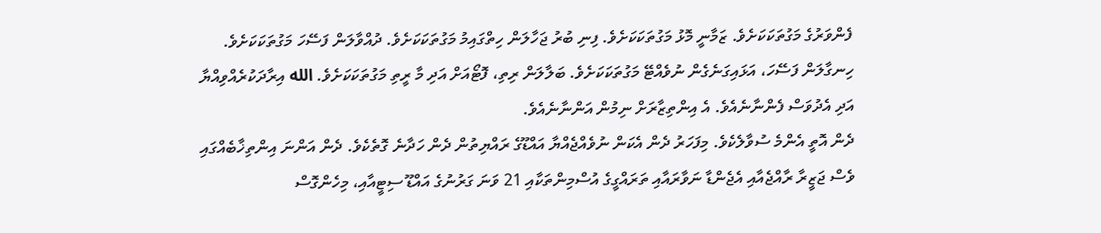ފެންވަރުގެ މަގުތަކަކަށެވެ. ޒަމާނީ މޮޅު މަގުތަކަކަށެވެ. ފިނި ބުރު ޖަހާލަން ހިތްގައިމު މަގުތަކަކަށެވެ. ދުއްވާލަން ފަސޭހަ މަގުތަކަކަށެވެ. ހިނގާލަން ފަސޭހަ، އަޅައިގަނެގެން ނުވެއްޓޭ މަގުތަކަކަށެވެ. ބަލާލަން ރިތި، ފޮޓޯއަށް އަދި މާ ރީތި މަގުތަކަކަށެވެ. الله އިރާދަކުރެއްވިއްޔާ އަދި އެދުވަސް ފެންނާނެއެވެ. އެ އިންތިޒާރަށް ނިމުން އަންނާނެއެވެ.
ދެން އޮތީ އެންމެ ސުވާލެކެވެ. މިފަހަރު ދެން އެކަން ނުވެއްޖެއްޔާ އައްޑޫގެ ރައްޔިތުން ދެން ހަދާނެ ގޮތެކެވެ. ދެން އަންނަ އިންތިޚާބެއްގައި ވެސް ޖަޒީރާ ރާއްޖެއާއި އެޖެންޑާ ނަވާރައާއި ތަރައްގީގެ އުސްމިންތަކާއި 21 ވަނަ ގަރުނުގެ އައްޑޫ ސިޓީއާއި، މިހެންގޮސް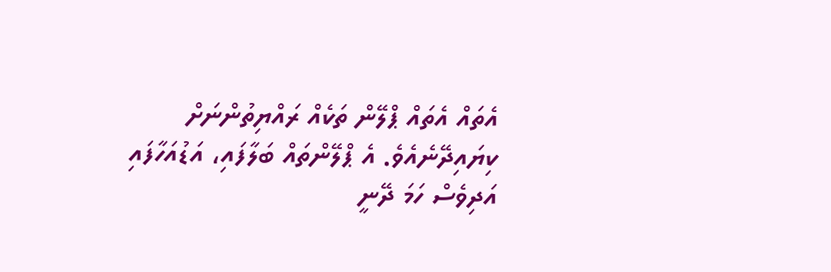އެތައް އެތައް ޕްލޭން ތަކެއް ރައްޔިތުންނަށް ކިޔައިދޭނެއެވެ. އެ ޕްލޭންތައް ބަލާފައި، އަޑުއަހާފައި އަދިވެސް ހަމަ ދޭނީ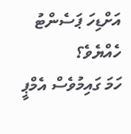އަށްޑިހަ ޕަސެންޓު ހެއްޔެވެ؟
ހަމަ ގައިމުވެސް އެމްޕީ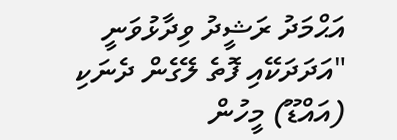އަޙްމަދު ރަޝީދު ވިދާޅުވަނީ "އަދަދަކޭއި ފޮތެ ލޭގެން ދެނަކި (އައްޑޫ) މީހުން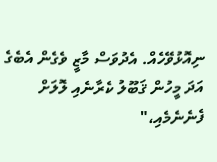ނިއޮޅުވޭހެއް. އެދުވަސް މާޒީ ވެގެން އެބެގެ އަދަ މީހުން ޤަބޫލު ކެރާނެއި ލޮލަށް ފެނެނެމެއި،"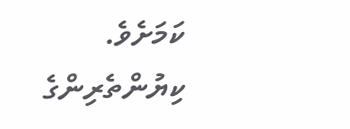ކަމަށެވެ.
ކިޔުންތެރިންގެ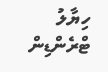ހިޔާލު
ޓްރެންޑިން